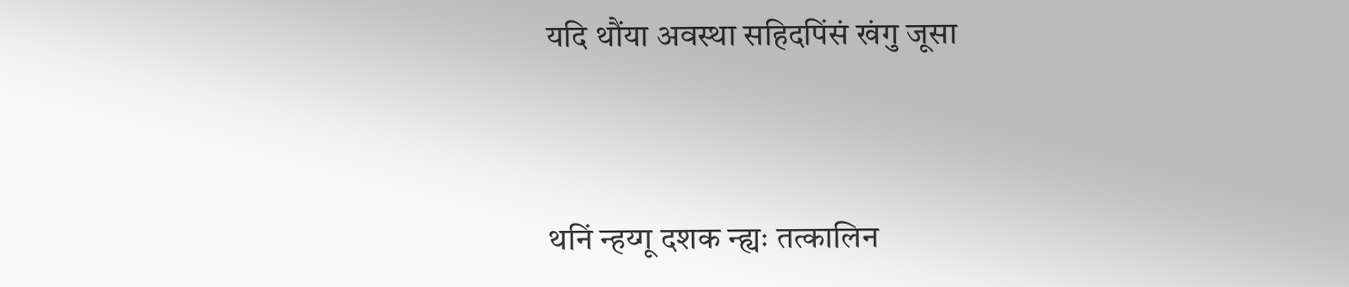यदि थौंया अवस्था सहिदपिंसं खंगु जूसा



थनिं न्हय्गू दशक न्ह्यः तत्कालिन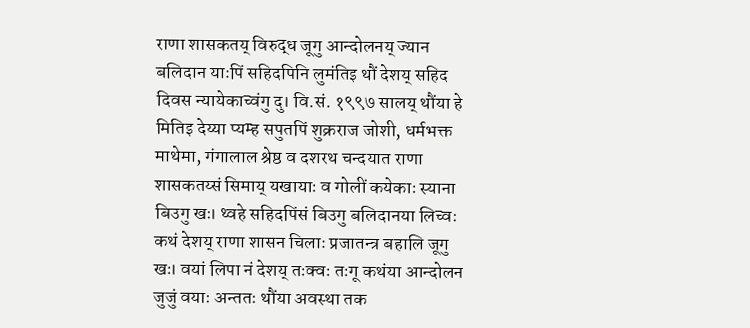राणा शासकतय् विरुद्ध जूगु आन्दोलनय् ज्यान बलिदान याःपिं सहिदपिनि लुमंतिइ थौं देशय् सहिद दिवस न्यायेकाच्वंगु दु। वि.सं. १९९७ सालय् थौंया हे मितिइ देय्या प्यम्ह सपुतपिं शुक्रराज जोशी, धर्मभक्त माथेमा, गंगालाल श्रेष्ठ व दशरथ चन्दयात राणा शासकतय्सं सिमाय् यखायाः व गोलीं कयेकाः स्याना बिउगु खः। थ्वहे सहिदपिंसं बिउगु बलिदानया लिच्वः कथं देशय् राणा शासन चिलाः प्रजातन्त्र बहालि जूगु खः। वयां लिपा नं देशय् तःक्वः तःगू कथंया आन्दोलन जुजुं वयाः अन्ततः थौंया अवस्था तक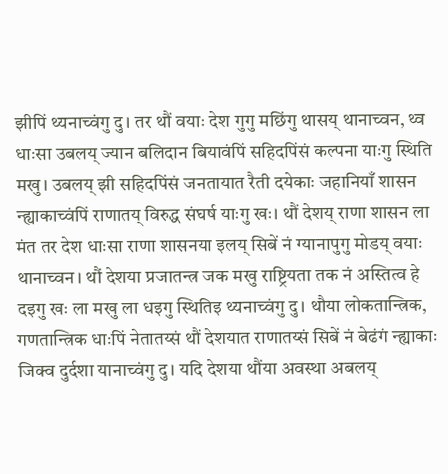झीपिं थ्यनाच्वंगु दु। तर थौं वयाः देश गुगु मछिंगु थासय् थानाच्वन, थ्व धाःसा उबलय् ज्यान बलिदान बियावंपिं सहिदपिंसं कल्पना याःगु स्थिति मखु। उबलय् झी सहिदपिंसं जनतायात रैती दयेकाः जहानियाँ शासन न्ह्याकाच्वंपिं राणातय् विरुद्ध संघर्ष याःगु खः। थौं देशय् राणा शासन ला मंत तर देश धाःसा राणा शासनया इलय् सिबें नं ग्यानापुगु मोडय् वयाः थानाच्वन। थौं देशया प्रजातन्त्र जक मखु राष्ट्रियता तक नं अस्तित्व हे दइगु खः ला मखु ला धइगु स्थितिइ थ्यनाच्वंगु दु। थौया लोकतान्त्रिक, गणतान्त्रिक धाःपिं नेतातय्सं थौं देशयात राणातय्सं सिबें नं बेढंगं न्ह्याकाः जिक्व दुर्दशा यानाच्वंगु दु। यदि देशया थौंया अवस्था अबलय्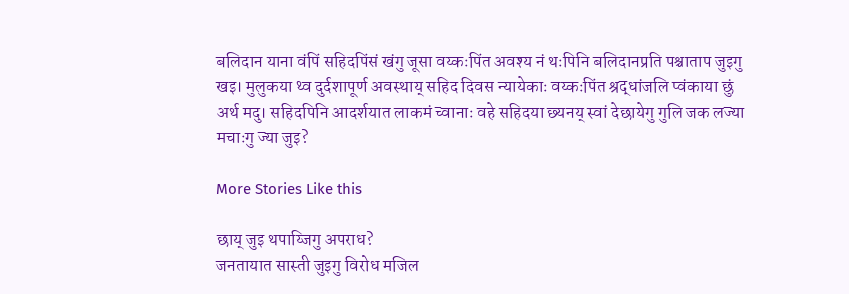बलिदान याना वंपिं सहिदपिंसं खंगु जूसा वय्कःपिंत अवश्य नं थःपिनि बलिदानप्रति पश्चाताप जुइगु खइ। मुलुकया थ्व दुर्दशापूर्ण अवस्थाय् सहिद दिवस न्यायेकाः वय्कःपिंत श्रद्धांजलि प्वंकाया छुं अर्थ मदु। सहिदपिनि आदर्शयात लाकमं च्वानाः वहे सहिदया छ्यनय् स्वां देछायेगु गुलि जक लज्या मचाःगु ज्या जुइ?

More Stories Like this

छाय् जुइ थपाय्जिगु अपराध?
जनतायात सास्ती जुइगु विरोध मजिल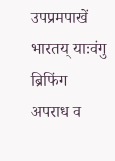उपप्रमपाखें भारतय् याःवंगु ब्रिफिंग
अपराध व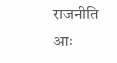राजनीति आः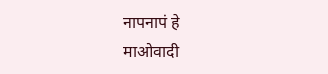नापनापं हे
माओवादी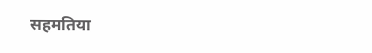सहमतिया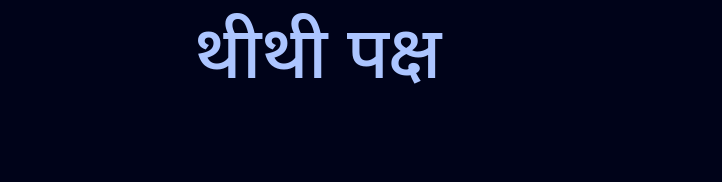थीथी पक्ष